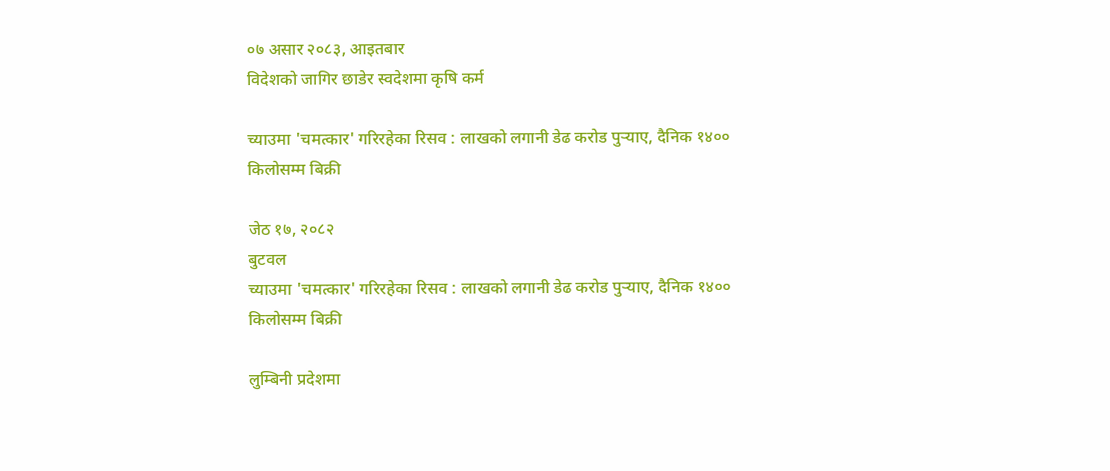०७ असार २०८३, आइतबार
विदेशको जागिर छाडेर स्वदेशमा कृषि कर्म

च्याउमा 'चमत्कार' गरिरहेका रिसव : लाखको लगानी डेढ करोड पुर्‍याए, दैनिक १४०० किलोसम्म बिक्री

जेठ १७, २०८२
बुटवल
च्याउमा 'चमत्कार' गरिरहेका रिसव : लाखको लगानी डेढ करोड पुर्‍याए, दैनिक १४०० किलोसम्म बिक्री

लुम्बिनी प्रदेशमा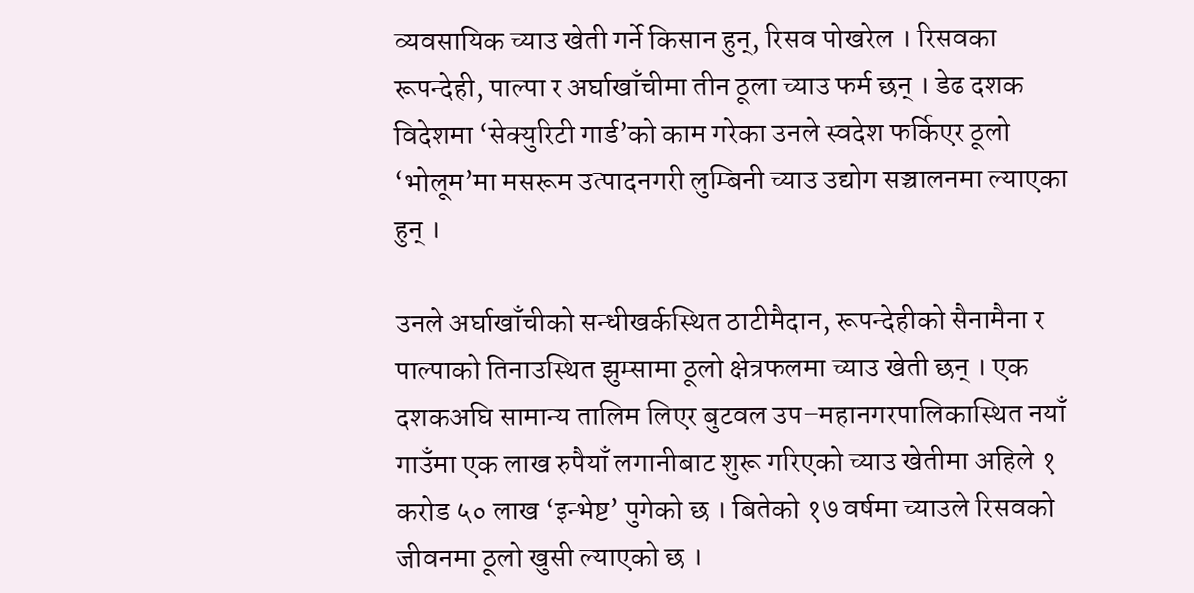व्यवसायिक च्याउ खेती गर्ने किसान हुन्, रिसव पोखरेल । रिसवका रूपन्देही, पाल्पा र अर्घाखाँचीमा तीन ठूला च्याउ फर्म छन् । डेढ दशक विदेशमा ‘सेक्युरिटी गार्ड’को काम गरेका उनले स्वदेश फर्किएर ठूलो ‘भोलूम’मा मसरूम उत्पादनगरी लुम्बिनी च्याउ उद्योग सञ्चालनमा ल्याएका हुन् ।

उनले अर्घाखाँचीको सन्धीखर्कस्थित ठाटीमैदान, रूपन्देहीको सैनामैना र पाल्पाको तिनाउस्थित झुम्सामा ठूलो क्षेत्रफलमा च्याउ खेती छन् । एक दशकअघि सामान्य तालिम लिएर बुटवल उप–महानगरपालिकास्थित नयाँ गाउँमा एक लाख रुपैयाँ लगानीबाट शुरू गरिएको च्याउ खेतीमा अहिले १ करोड ५० लाख ‘इन्भेष्ट’ पुगेको छ । बितेको १७ वर्षमा च्याउले रिसवको जीवनमा ठूलो खुसी ल्याएको छ ।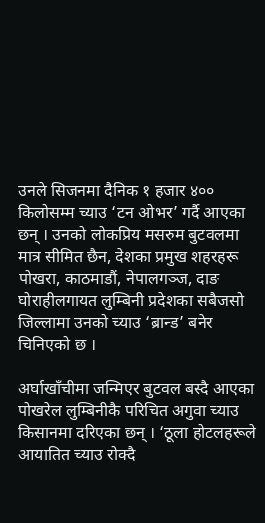उनले सिजनमा दैनिक १ हजार ४०० किलोसम्म च्याउ ‘टन ओभर’ गर्दै आएका छन् । उनको लोकप्रिय मसरुम बुटवलमा मात्र सीमित छैन, देशका प्रमुख शहरहरू पोखरा, काठमाडौं, नेपालगञ्ज, दाङ घोराहीलगायत लुम्बिनी प्रदेशका सबैजसो जिल्लामा उनको च्याउ ‘ब्रान्ड’ बनेर चिनिएको छ ।

अर्घाखाँचीमा जन्मिएर बुटवल बस्दै आएका पोखरेल लुम्बिनीकै परिचित अगुवा च्याउ किसानमा दरिएका छन् । ‘ठूला होटलहरूले आयातित च्याउ रोक्दै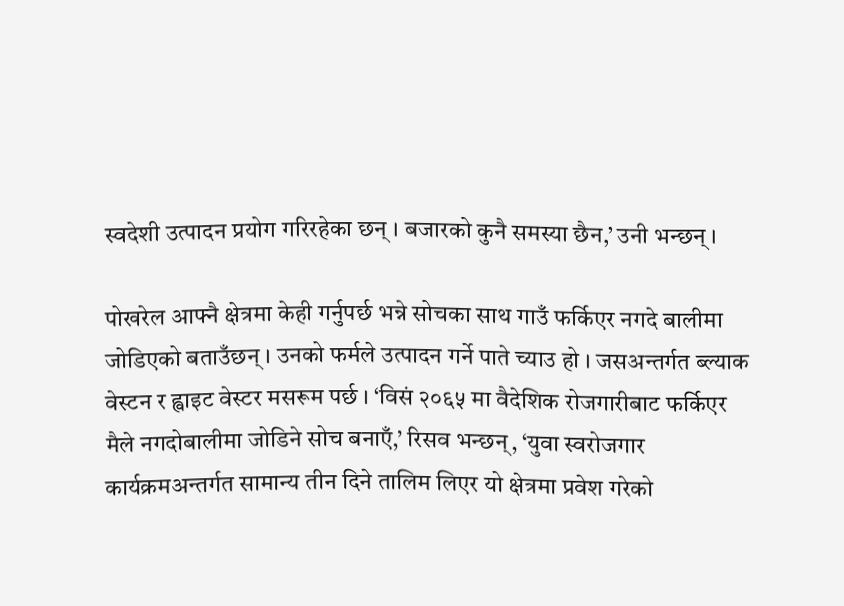स्वदेशी उत्पादन प्रयोग गरिरहेका छन् । बजारको कुनै समस्या छैन,’ उनी भन्छन् ।

पोखरेल आफ्नै क्षेत्रमा केही गर्नुपर्छ भन्ने सोचका साथ गाउँ फर्किएर नगदे बालीमा जोडिएको बताउँछन् । उनको फर्मले उत्पादन गर्ने पाते च्याउ हो । जसअन्तर्गत ब्ल्याक वेस्टन र ह्वाइट वेस्टर मसरूम पर्छ । ‘विसं २०६५ मा वैदेशिक रोजगारीबाट फर्किएर मैले नगदोबालीमा जोडिने सोच बनाएँ,’ रिसव भन्छन्, ‘युवा स्वरोजगार कार्यक्रमअन्तर्गत सामान्य तीन दिने तालिम लिएर यो क्षेत्रमा प्रवेश गरेको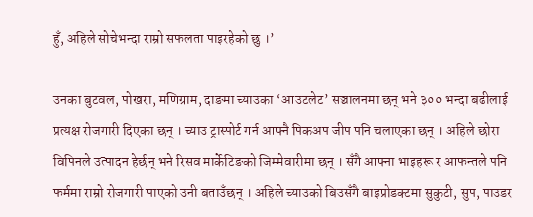हुँ, अहिले सोचेभन्दा राम्रो सफलता पाइरहेको छु ।’

उनका बुटवल, पोखरा, मणिग्राम, दाङमा च्याउका ‘आउटलेट’ सञ्चालनमा छन् भने ३०० भन्दा बढीलाई प्रत्यक्ष रोजगारी दिएका छन् । च्याउ ट्रास्पोर्ट गर्न आफ्नै पिकअप जीप पनि चलाएका छन् । अहिले छोरा विपिनले उत्पादन हेर्छन् भने रिसव मार्केटिङको जिम्मेवारीमा छन् । सँगै आफ्ना भाइहरू र आफन्तले पनि फर्ममा राम्रो रोजगारी पाएको उनी बताउँछन् । अहिले च्याउको बिउसँगै बाइप्रोडक्टमा सुकुटी, सुप, पाउडर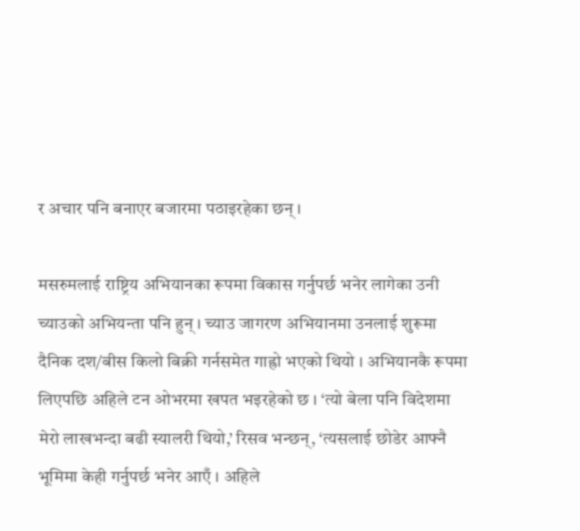र अचार पनि बनाएर बजारमा पठाइरहेका छन् ।

मसरुमलाई राष्ट्रिय अभियानका रूपमा विकास गर्नुपर्छ भनेर लागेका उनी च्याउको अभियन्ता पनि हुन् । च्याउ जागरण अभियानमा उनलाई शुरूमा दैनिक दश/बीस किलो बिक्री गर्नसमेत गाह्रो भएको थियो । अभियानकै रूपमा लिएपछि अहिले टन ओभरमा खपत भइरहेको छ । ‘त्यो बेला पनि विदेशमा मेरो लाखभन्दा बढी स्यालरी थियो,’ रिसव भन्छन्, ‘त्यसलाई छोडेर आफ्नै भूमिमा केही गर्नुपर्छ भनेर आएँ । अहिले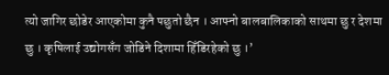त्यो जागिर छोडेर आएकोमा कुनै पछुतो छैन । आफ्नो बालबालिकाको साथमा छु र देशमा छु । कृषिलाई उद्योगसँग जोडिने दिशामा हिँडिरहेको छु ।’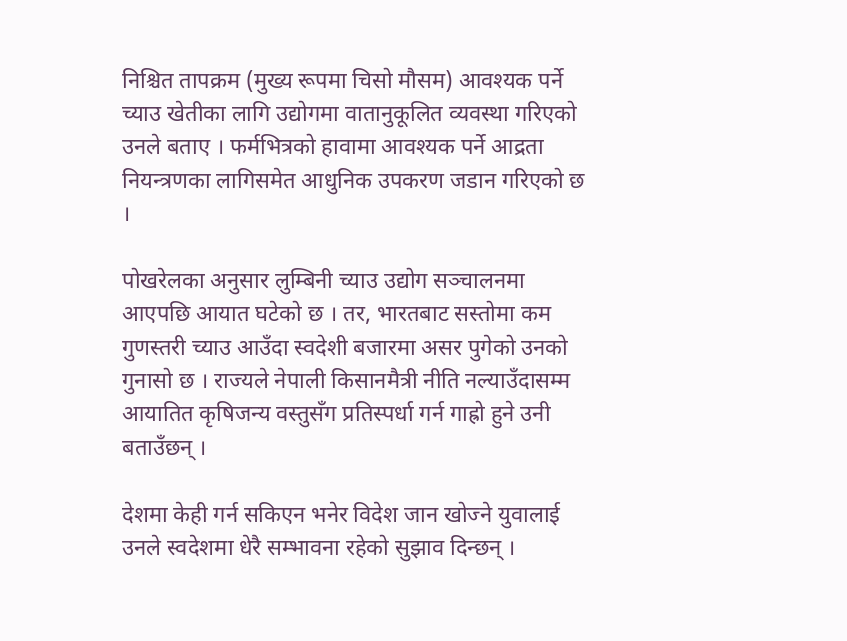निश्चित तापक्रम (मुख्य रूपमा चिसो मौसम) आवश्यक पर्ने च्याउ खेतीका लागि उद्योगमा वातानुकूलित व्यवस्था गरिएको उनले बताए । फर्मभित्रको हावामा आवश्यक पर्ने आद्रता नियन्त्रणका लागिसमेत आधुनिक उपकरण जडान गरिएको छ ।

पोखरेलका अनुसार लुम्बिनी च्याउ उद्योग सञ्चालनमा आएपछि आयात घटेको छ । तर, भारतबाट सस्तोमा कम गुणस्तरी च्याउ आउँदा स्वदेशी बजारमा असर पुगेको उनको गुनासो छ । राज्यले नेपाली किसानमैत्री नीति नल्याउँदासम्म आयातित कृषिजन्य वस्तुसँग प्रतिस्पर्धा गर्न गाह्रो हुने उनी बताउँछन् ।

देशमा केही गर्न सकिएन भनेर विदेश जान खोज्ने युवालाई उनले स्वदेशमा धेरै सम्भावना रहेको सुझाव दिन्छन् ।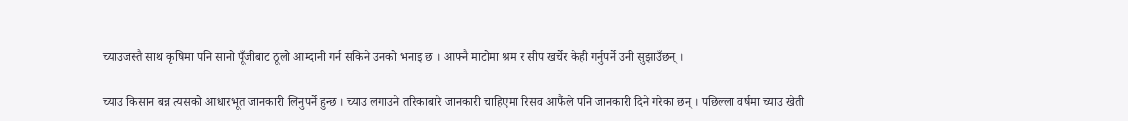च्याउजस्तै साथ कृषिमा पनि सानो पूँजीबाट ठूलो आम्दानी गर्न सकिने उनको भनाइ छ । आफ्नै माटोमा श्रम र सीप खर्चेर केही गर्नुपर्ने उनी सुझाउँछन् ।

च्याउ किसान बन्न त्यसको आधारभूत जानकारी लिनुपर्ने हुन्छ । च्याउ लगाउने तरिकाबारे जानकारी चाहिएमा रिसव आफैंले पनि जानकारी दिने गरेका छन् । पछिल्ला वर्षमा च्याउ खेती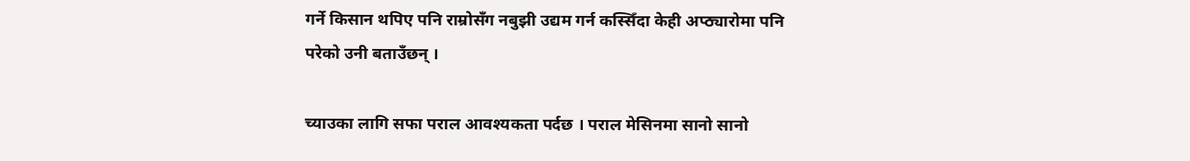गर्ने किसान थपिए पनि राम्रोसँग नबुझी उद्यम गर्न कस्सिँदा केही अप्ठ्यारोमा पनि परेको उनी बताउँछन् ।

च्याउका लागि सफा पराल आवश्यकता पर्दछ । पराल मेसिनमा सानो सानो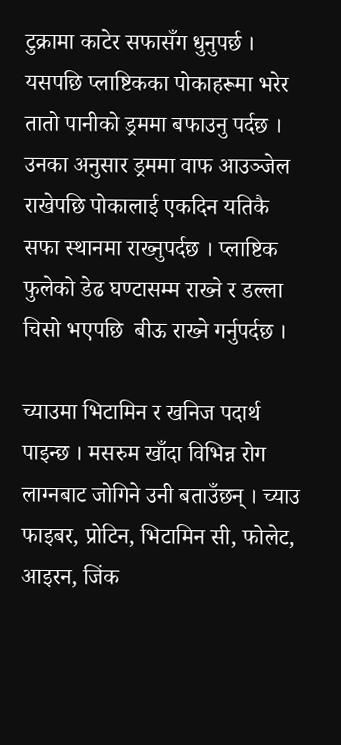टुक्रामा काटेर सफासँग धुनुपर्छ । यसपछि प्लाष्टिकका पोकाहरूमा भरेर तातो पानीको ड्रममा बफाउनु पर्दछ । उनका अनुसार ड्रममा वाफ आउञ्जेल राखेपछि पोकालाई एकदिन यतिकै सफा स्थानमा राख्नुपर्दछ । प्लाष्टिक फुलेको डेढ घण्टासम्म राख्ने र डल्ला चिसो भएपछि  बीऊ राख्ने गर्नुपर्दछ ।

च्याउमा भिटामिन र खनिज पदार्थ पाइन्छ । मसरुम खाँदा विभिन्न रोग लाग्नबाट जोगिने उनी बताउँछन् । च्याउ फाइबर, प्रोटिन, भिटामिन सी, फोलेट, आइरन, जिंक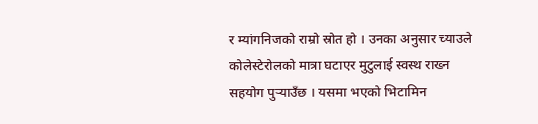र म्यांगनिजको राम्रो स्रोत हो । उनका अनुसार च्याउले कोलेस्टेरोलको मात्रा घटाएर मुटुलाई स्वस्थ राख्न सहयोग पुर्‍याउँछ । यसमा भएको भिटामिन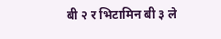बी २ र भिटामिन बी ३ ले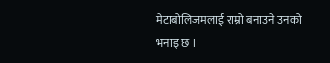मेटाबोलिजमलाई राम्रो बनाउने उनको भनाइ छ ।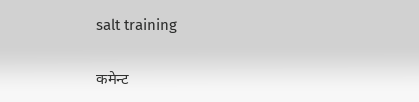salt training

कमेन्ट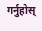गर्नुहोस्